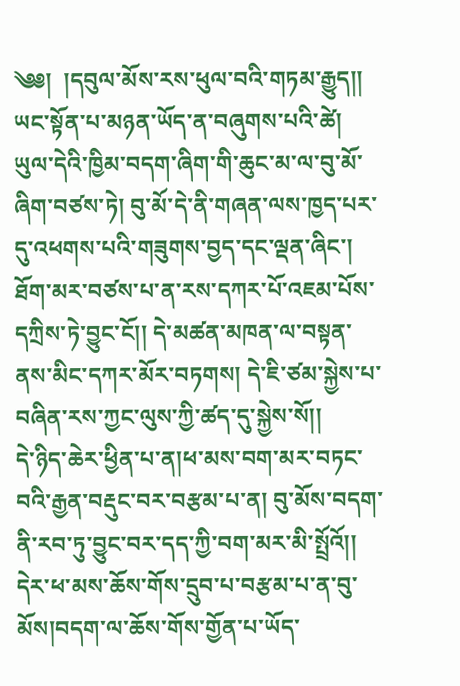༄༅།  །དབུལ་མོས་རས་ཕུལ་བའི་གཏམ་རྒྱུད།།
ཡང་སྟོན་པ་མཉན་ཡོད་ན་བཞུགས་པའི་ཚེ།
ཡུལ་དེའི་ཁྱིམ་བདག་ཞིག་གི་ཆུང་མ་ལ་བུ་མོ་ཞིག་བཙས་ཏེ། བུ་མོ་དེ་ནི་གཞན་ལས་ཁྱད་པར་དུ་འཕགས་པའི་གཟུགས་བྱད་དང་ལྡན་ཞིང་། ཐོག་མར་བཙས་པ་ན་རས་དཀར་པོ་འཇམ་པོས་དཀྲིས་ཏེ་བྱུང་ངོ།། དེ་མཚན་མཁན་ལ་བསྟན་ནས་མིང་དཀར་མོར་བཏགས། དེ་ཇི་ཙམ་སྐྱེས་པ་བཞིན་རས་ཀྱང་ལུས་ཀྱི་ཚད་དུ་སྐྱེས་སོ།།
དེ་ཉིད་ཆེར་ཕྱིན་པ་ན།ཕ་མས་བག་མར་བཏང་བའི་རྒྱན་བརྡུང་བར་བརྩམ་པ་ན། བུ་མོས་བདག་ནི་རབ་ཏུ་བྱུང་བར་དད་ཀྱི་བག་མར་མི་སྤྲོའོ།། དེར་ཕ་མས་ཆོས་གོས་དྲུབ་པ་བརྩམ་པ་ན་བུ་མོས།བདག་ལ་ཆོས་གོས་གྱོན་པ་ཡོད་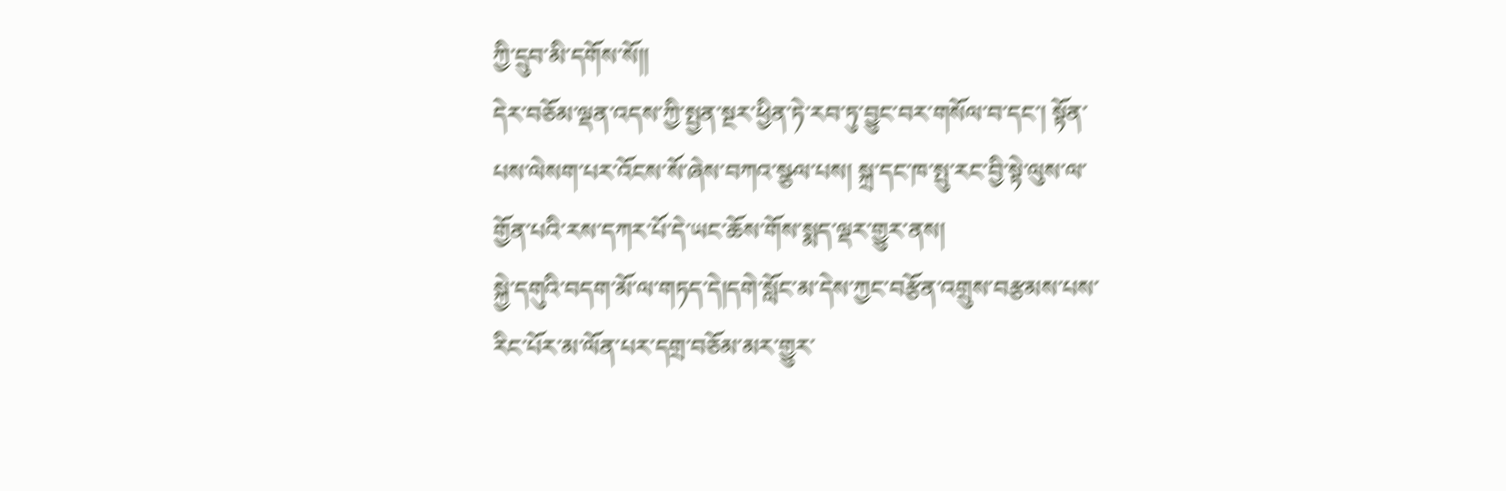ཀྱི་དྲུབ་མི་དགོས་སོ།།
དེར་བཅོམ་ལྡན་འདས་ཀྱི་སྤྱན་སྔར་ཕྱིན་ཏེ་རབ་ཏུ་བྱུང་བར་གསོལ་བ་དང་། སྟོན་པས་ལེསག་པར་འོངས་སོ་ཞེས་བཀའ་སྩལ་པས། སྐྲ་དང་ཁ་སྤུ་རང་བྱི་སྟེ་ལུས་ལ་གྱོན་པའི་རས་དཀར་པོ་དེ་ཡང་ཆོས་གོས་སྨད་ལྡར་གྱུར་ནས།
སྐྱེ་དགུའི་བདག་མོ་ལ་གཏད་དེ།དགེ་སློང་མ་དེས་ཀྱང་བརྩོན་འགྲུས་བརྩམས་པས་རིང་པོར་མ་ལོན་པར་དགྲ་བཅོམ་མར་གྱུར་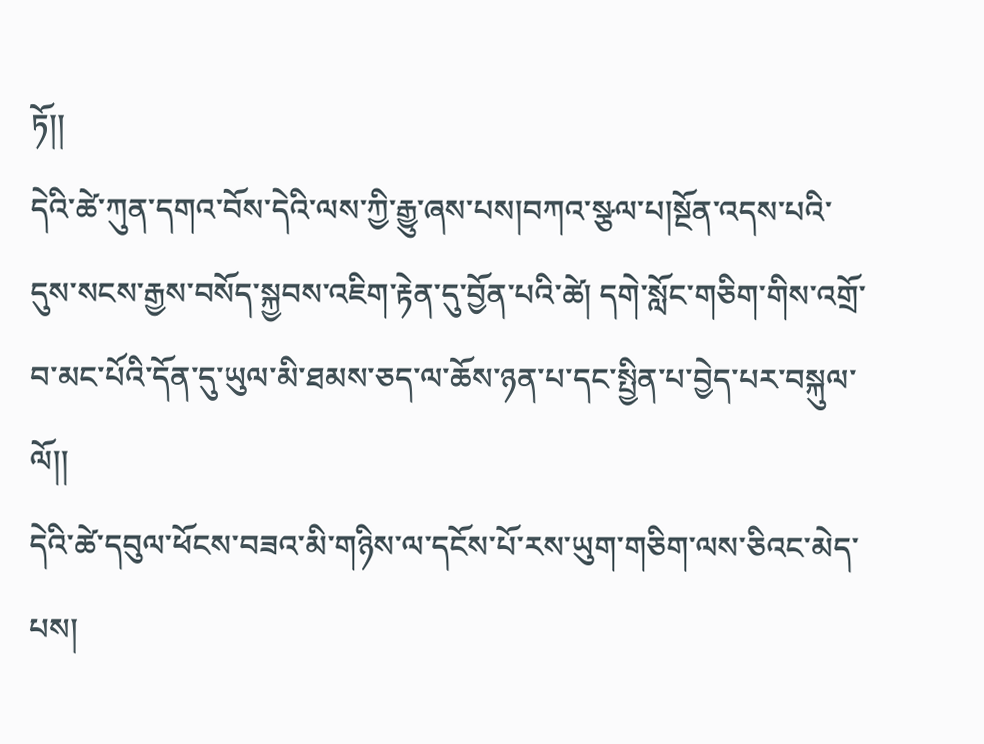ཏོ།།
དེའི་ཚེ་ཀུན་དགའ་བོས་དེའི་ལས་ཀྱི་རྒྱུ་ཞས་པས།བཀའ་སྩལ་པ།སྔོན་འདས་པའི་དུས་སངས་རྒྱས་བསོད་སྐྱབས་འཇིག་རྟེན་དུ་བྱོན་པའི་ཚེ། དགེ་སློང་གཅིག་གིས་འགྲོ་བ་མང་པོའི་དོན་དུ་ཡུལ་མི་ཐམས་ཅད་ལ་ཆོས་ཉན་པ་དང་སྤྱིན་པ་བྱེད་པར་བསྐུལ་ལོ།།
དེའི་ཚེ་དབུལ་ཕོངས་བཟའ་མི་གཉིས་ལ་དངོས་པོ་རས་ཡུག་གཅིག་ལས་ཅིའང་མེད་པས།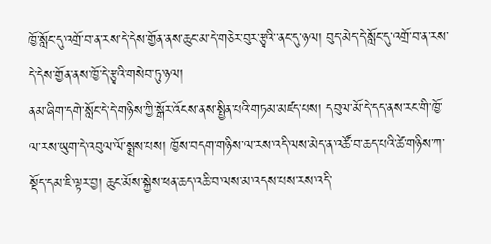ཁྱོ་སློང་དུ་འགྲོ་བ་ན་རས་དེ་དེས་གྱོན་ནས་ཆུང་མ་དེ་གཅེར་བུར་རྩྭའི་་ནང་དུ་ཉལ། བུད་མེད་དེ་སློང་དུ་འགྲོ་བ་ན་རས་དེ་དེས་གྱོན་ནས་ཁྱོ་དེ་རྩྭའི་གསེབ་ཏུ་ཉལ།
ནམ་ཞིག་དགེ་སློང་དེ་དེ་གཉིས་ཀྱི་སྒོར་འོངས་ནས་སྤྱིན་པའི་གཏམ་མཛད་པས། དབུལ་མོ་དེ་དད་ནས་རང་གི་ཁྱོ་ལ་རས་ཡུག་དེ་འབུལ་ལོ་སྨྲས་པས། ཁྱོས་བདག་གཉིས་ལ་རས་འདི་ལས་མེད་ན་འཚོ་བ་ཆད་པའི་ཚེ་གཉིས་ཀ་སྡོད་དམ་ཇི་ལྟར་བྱ། ཆུང་མོས་སྐྱེས་ཕན་ཆད་འཆི་བ་ལས་མ་འདས་པས་རས་འདི་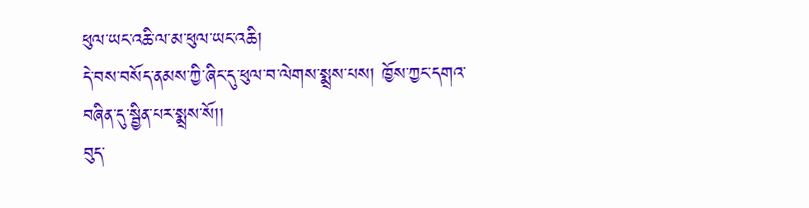ཕུལ་ཡང་འཆི་ལ་མ་ཕུལ་ཡང་འཆི།
དེ་བས་བསོད་ནམས་ཀྱི་ཞིང་དུ་ཕུལ་བ་ལེགས་སྨྲས་པས། ཁྱོས་ཀྱང་དགའ་བཞིན་དུ་སྦྱིན་པར་སྨྲས་སོ།།
བུད་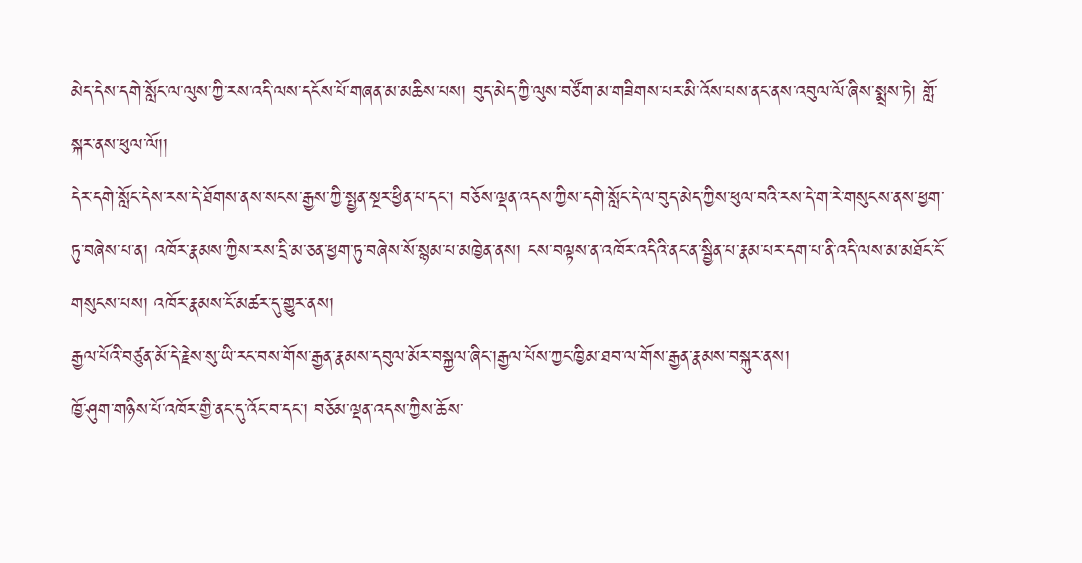མེད་དེས་དགེ་སློང་ལ་ལུས་ཀྱི་རས་འདི་ལས་དངོས་པོ་གཞན་མ་མཆིས་པས། བུད་མེད་ཀྱི་ལུས་བཙོག་མ་གཟིགས་པར་མི་འོས་པས་ནང་ནས་འབུལ་ལོ་ཞིས་སྨྲས་ཏེ། གློ་སྐར་ནས་ཕུལ་ལོ།།
དེར་དགེ་སློང་དེས་རས་དེ་ཐོགས་ནས་སངས་རྒྱས་ཀྱི་སྤྱན་སྔར་ཕྱིན་པ་དང་། བཅོས་ལྡན་འདས་ཀྱིས་དགེ་སློང་དེ་ལ་བུད་མེད་ཀྱིས་ཕུལ་བའི་རས་དེ་ག་རེ་གསུངས་ནས་ཕྱག་ཏུ་བཞེས་པ་ན། འཁོར་རྣམས་ཀྱིས་རས་དྲི་མ་ཅན་ཕྱག་ཏུ་བཞེས་སོ་སྙམ་པ་མཁྱེན་ནས། ངས་བལྟས་ན་འཁོར་འདིའི་ནང་ན་སྦྱིན་པ་རྣམ་པར་དག་པ་ནི་འདི་ལས་མ་མཐོང་ངོ་གསུངས་པས། འཁོར་རྣམས་ངོ་མཚར་དུ་གྱུར་ནས།
རྒྱལ་པོའི་བཙུན་མོ་དེ་རྗེས་སུ་ཡི་རང་བས་གོས་རྒྱན་རྣམས་དབུལ་མོར་བསྐྱལ་ཞིང་།རྒྱལ་པོས་ཀྱང་ཁྱིམ་ཐབ་ལ་གོས་རྒྱན་རྣམས་བསྐུར་ནས།
ཁྱོ་ཤུག་གཉིས་པོ་འཁོར་གྱི་ནང་དུ་འོང་བ་དང་། བཅོམ་ལྡན་འདས་ཀྱིས་ཆོས་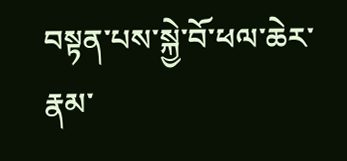བསྟན་པས་སྐྱེ་བོ་ཕལ་ཆེར་རྣམ་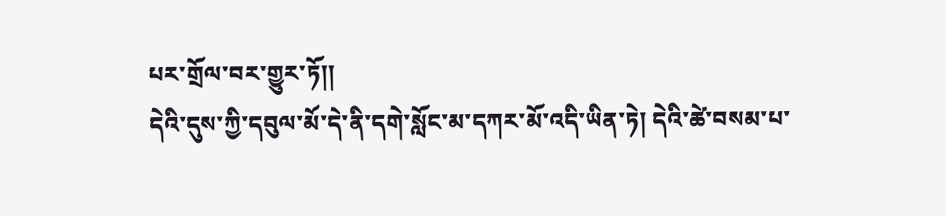པར་གྲོལ་བར་གྱུར་ཏོ།།
དེའི་དུས་ཀྱི་དབུལ་མོ་དེ་ནི་དགེ་སློང་མ་དཀར་མོ་འདི་ཡིན་ཏེ། དེའི་ཚེ་བསམ་པ་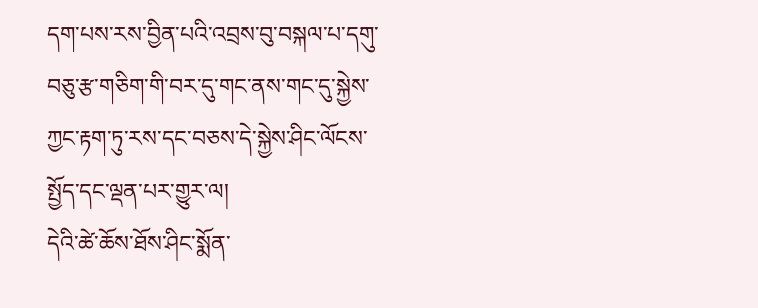དག་པས་རས་བྱིན་པའི་འབྲས་བུ་བསྐལ་པ་དགུ་བཅུ་རྩ་གཅིག་གི་བར་དུ་གང་ནས་གང་དུ་སྐྱེས་ཀྱང་རྟག་ཏུ་རས་དང་བཅས་དེ་སྐྱེས་ཤིང་ལོངས་སྤྱོད་དང་ལྡན་པར་གྱུར་ལ།
དེའི་ཚེ་ཆོས་ཐོས་ཤིང་སྨོན་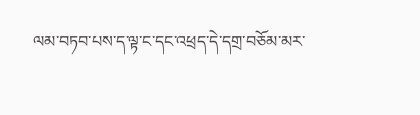ལམ་བཏབ་པས་ད་ལྟ་ང་དང་འཕྲད་དེ་དགྲ་བཅོམ་མར་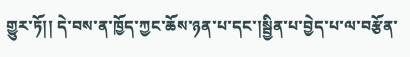གྱུར་ཏོ།། དེ་བས་ན་ཁྱོད་ཀྱང་ཆོས་ཉན་པ་དང་།སྦྱིན་པ་བྱེད་པ་ལ་བརྩོན་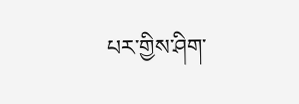པར་གྱིས་ཤིག་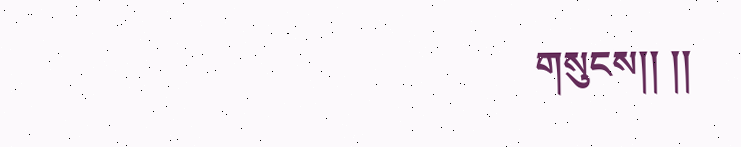གསུངས།། །།